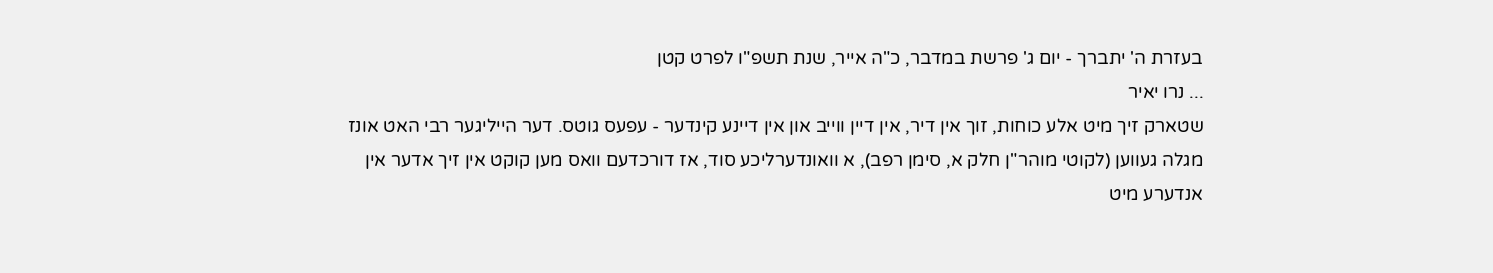בעזרת ה' יתברך - יום ג' פרשת במדבר, כ"ה אייר, שנת תשפ"ו לפרט קטן
... נרו יאיר
שטארק זיך מיט אלע כוחות, זוך אין דיר, אין דיין ווייב און אין דיינע קינדער - עפעס גוטס. דער הייליגער רבי האט אונז מגלה געווען (לקוטי מוהר"ן חלק א, סימן רפב), א וואונדערליכע סוד, אז דורכדעם וואס מען קוקט אין זיך אדער אין אנדערע מיט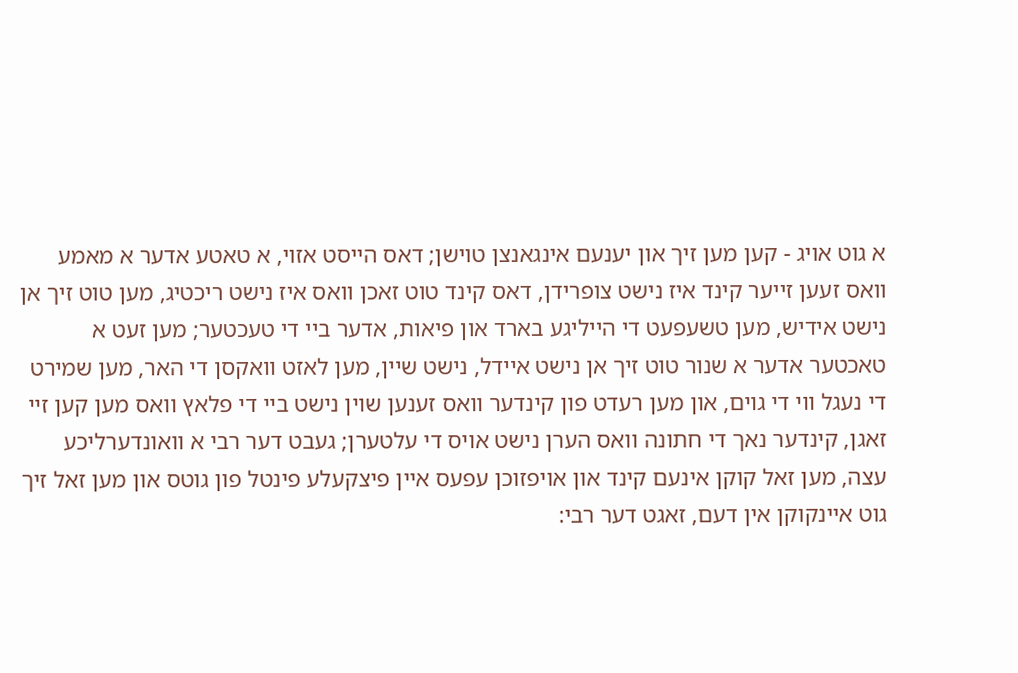א גוט אויג - קען מען זיך און יענעם אינגאנצן טוישן; דאס הייסט אזוי, א טאטע אדער א מאמע וואס זעען זייער קינד איז נישט צופרידן, דאס קינד טוט זאכן וואס איז נישט ריכטיג, מען טוט זיך אן נישט אידיש, מען טשעפעט די הייליגע בארד און פיאות, אדער ביי די טעכטער; מען זעט א טאכטער אדער א שנור טוט זיך אן נישט איידל, נישט שיין, מען לאזט וואקסן די האר, מען שמירט די נעגל ווי די גוים, און מען רעדט פון קינדער וואס זענען שוין נישט ביי די פלאץ וואס מען קען זיי זאגן, קינדער נאך די חתונה וואס הערן נישט אויס די עלטערן; געבט דער רבי א וואונדערליכע עצה, מען זאל קוקן אינעם קינד און אויפזוכן עפעס איין פיצקעלע פינטל פון גוטס און מען זאל זיך גוט איינקוקן אין דעם, זאגט דער רבי: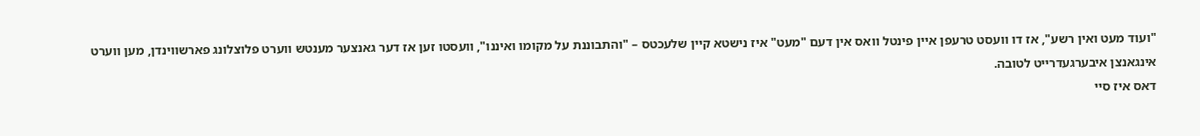"ועוד מעט ואין רשע", אז דו וועסט טרעפן איין פינטל וואס אין דעם "מעט" איז נישטא קיין שלעכטס – "והתבוננת על מקומו ואיננו", וועסטו זען אז דער גאנצער מענטש ווערט פלוצלונג פארשווינדן, מען ווערט אינגאנצן איבערגעדרייט לטובה.
דאס איז סיי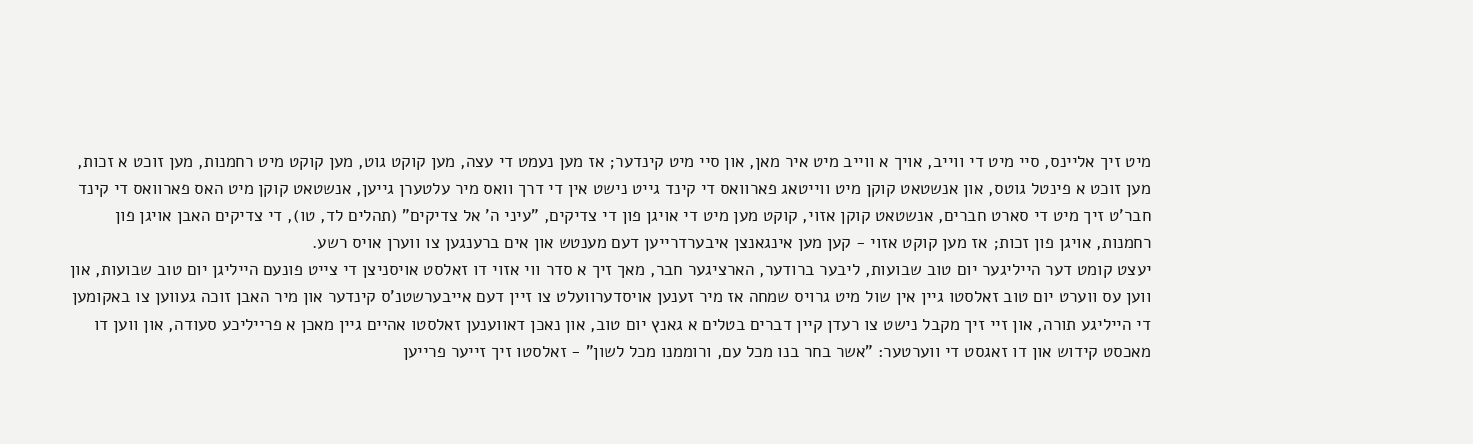מיט זיך אליינס, סיי מיט די ווייב, אויך א ווייב מיט איר מאן, און סיי מיט קינדער; אז מען נעמט די עצה, מען קוקט גוט, מען קוקט מיט רחמנות, מען זוכט א זכות, מען זוכט א פינטל גוטס, און אנשטאט קוקן מיט ווייטאג פארוואס די קינד גייט נישט אין די דרך וואס מיר עלטערן גייען, אנשטאט קוקן מיט האס פארוואס די קינד חבר'ט זיך מיט די סארט חברים, אנשטאט קוקן אזוי, קוקט מען מיט די אויגן פון די צדיקים, "עיני ה' אל צדיקים" (תהלים לד, טו), די צדיקים האבן אויגן פון רחמנות, אויגן פון זכות; אז מען קוקט אזוי - קען מען אינגאנצן איבערדרייען דעם מענטש און אים ברענגען צו ווערן אויס רשע.
יעצט קומט דער הייליגער יום טוב שבועות, ליבער ברודער, הארציגער חבר, מאך זיך א סדר ווי אזוי דו זאלסט אויסניצן די צייט פונעם הייליגן יום טוב שבועות, און ווען עס ווערט יום טוב זאלסטו גיין אין שול מיט גרויס שמחה אז מיר זענען אויסדערוועלט צו זיין דעם אייבערשטנ'ס קינדער און מיר האבן זוכה געווען צו באקומען די הייליגע תורה, און זיי זיך מקבל נישט צו רעדן קיין דברים בטלים א גאנץ יום טוב, און נאכן דאווענען זאלסטו אהיים גיין מאכן א פרייליכע סעודה, און ווען דו מאכסט קידוש און דו זאגסט די ווערטער: "אשר בחר בנו מכל עם, ורוממנו מכל לשון" - זאלסטו זיך זייער פרייען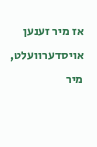אז מיר זענען אויסדערוועלט, מיר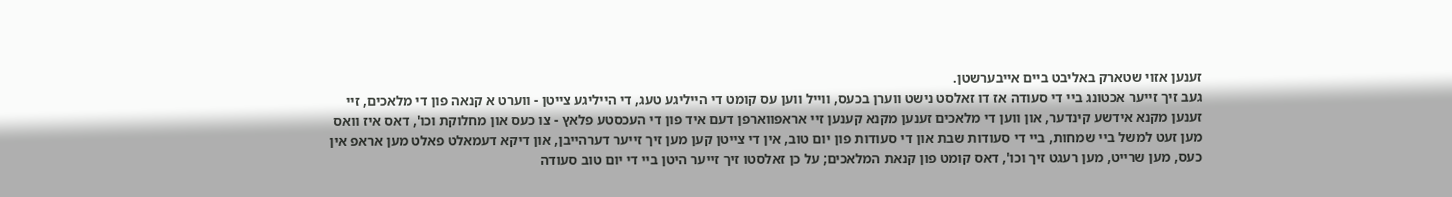זענען אזוי שטארק באליבט ביים אייבערשטן.
געב זיך זייער אכטונג ביי די סעודה אז דו זאלסט נישט ווערן בכעס, ווייל ווען עס קומט די הייליגע טעג, די הייליגע צייטן - ווערט א קנאה פון די מלאכים, זיי זענען מקנא אידשע קינדער, און ווען די מלאכים זענען מקנא קענען זיי אראפווארפן דעם איד פון די העכסטע פלאץ - צו כעס און מחלוקת וכו', דאס איז וואס מען זעט למשל ביי שמחות, ביי די סעודות שבת און די סעודות פון יום טוב, אין די צייטן קען מען זיך זייער דערהייבן, און דיקא דעמאלט פאלט מען אראפ אין כעס, מען שרייט, מען רעגט זיך וכו', דאס קומט פון קנאת המלאכים; על כן זאלסטו זיך זייער היטן ביי די יום טוב סעודה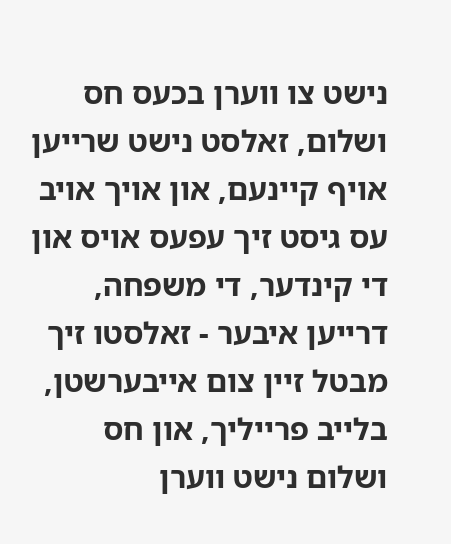נישט צו ווערן בכעס חס ושלום, זאלסט נישט שרייען אויף קיינעם, און אויך אויב עס גיסט זיך עפעס אויס און די קינדער, די משפחה, דרייען איבער - זאלסטו זיך מבטל זיין צום אייבערשטן, בלייב פרייליך, און חס ושלום נישט ווערן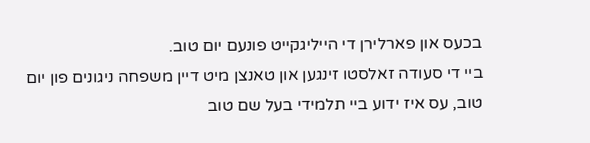בכעס און פארלירן די הייליגקייט פונעם יום טוב.
ביי די סעודה זאלסטו זינגען און טאנצן מיט דיין משפחה ניגונים פון יום טוב, עס איז ידוע ביי תלמידי בעל שם טוב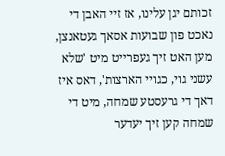זכותם יגן עלינו, אז זיי האבן די נאכט פון שבועות אסאך געטאנצן, מען האט זיך געפרייט מיט 'שלא עשני גוי, כגויי הארצות', דאס איז דאך די גרעסטע שמחה, מיט די שמחה קען זיך יעדער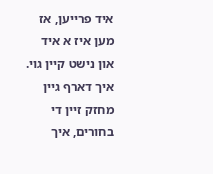איד פרייען, אז מען איז א איד און נישט קיין גוי.
איך דארף גיין מחזק זיין די בחורים, איך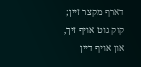דארף מקצר זיין; קוק גוט אויף זיך, און אויף דיין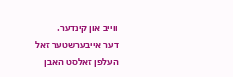ווייב און קינדער.
דער אייבערשטער זאל העלפן זאלסט האבן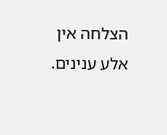הצלחה אין אלע ענינים.